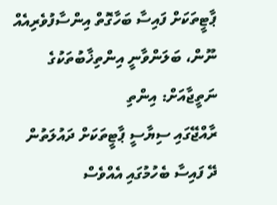ޕާޓީތަކަށް ފައިސާ ބަހާގޮތް އިންސާފުވެރިއެއް ނޫން، ބަލަންވާނީ އިންތިޚާބުތަކުގެ ނަތީޖާއަށް: އިންތި
ރާއްޖޭގައި ސިޔާސީ ޕާޓީތަކަށް ދައުލަތުން ދޭ ފައިސާ ބެހުމުގައި އެއްވެސް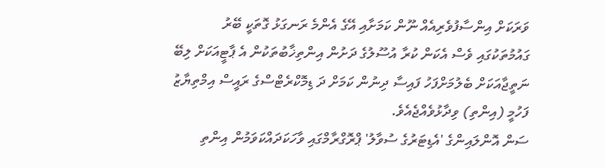ވަރަކަށް އިންސާފުވެރިއެއް ނޫން ކަމަށާއި އޭގެ އެންމެ ރަނގަޅު ގޮތަކީ ބޭރު ގައުމުތަކުގައި ވެސް އެކަން ކުރާ އުސޫލުގެ ދަށުން އިންތިޚާބުތަކުން އެ ޕާޓީއަކަށް ލިބޭ ނަތީޖާއަކަށް ބެލުމަށްފަހު ފައިސާ ދިނުން ކަމަށް ދަ ޑިމޮކްރެޓްސްގެ ރައީސް އިމްތިޔާޒު ފަހުމީ (އިންތި) ވިދާޅުވެއްޖެއެވެ.
ސަން އޮންލައިންގެ 'އެޑިޓަރުގެ ސުވާލު' ޕްރޮގްރާމްގައި ވާހަކަދައްކަވަމުން އިންތި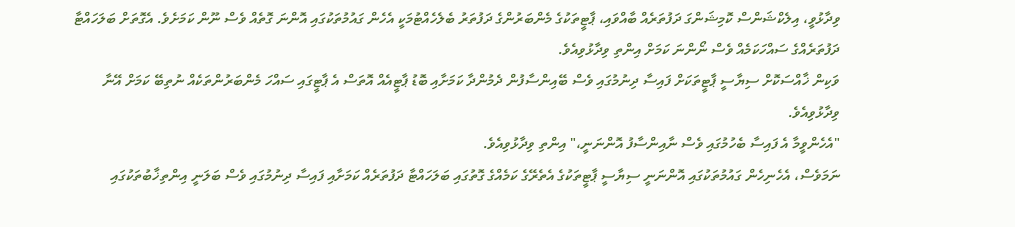ވިދާޅުވީ، އިލެކްޝަންސް ކޮމިޝަންގަ ދަފުތަރެއް ބާއްވައި، ޕާޓީތަކުގެ މެންބަރުންގެ ދަފުތަރު ބެލެހެއްޓުމަކީ އެހެން ގައުމުތަކުގައި އޮންނަ ގޮތެއް ވެސް ނޫން ކަމަށެވެ. އެގޮތަށް ބަލަހައްޓާ ދަފުތަރެއްގެ ސައްހަކަމެއް ވެސް ނޯންނަ ކަމަށް އިންތި ވިދާޅުވިއެވެ.
ވަކިން ޚާއްސަކޮށް ސިޔާސީ ޕާޓީތަކަށް ފައިސާ ދިނުމުގައި ވެސް ބޭއިންސާފުން ދެމުންދާ ކަމަށާއި ބޮޑު ޕާޓީއެއް އޮތަސް އެ ޕާޓީގައި ސައްހަ މެންބަރުންތަކެއް ނުތިބޭ ކަމަށް އޭނާ ވިދާޅުވިއެވެ.
"އެހެންވީމާ އެ ފައިސާ ބެހުމުގައި ވެސް ނާއިންސާފު އޮންނަނީ،" އިންތި ވިދާޅުވިއެވެ.
ނަމަވެސް، އެހެނިހެން ގައުމުތަކުގައި އޮންނަނީ ސިޔާސީ ޕާޓީތަކުގެ އެތެރޭގެ ކަމެއްގެ ގޮތުގައި ބަލަހައްޓާ ދަފުތަރެއް ކަމަށާއި ފައިސާ ދިނުމުގައި ވެސް ބަލަނީ އިންތިޚާބުތަކުގައި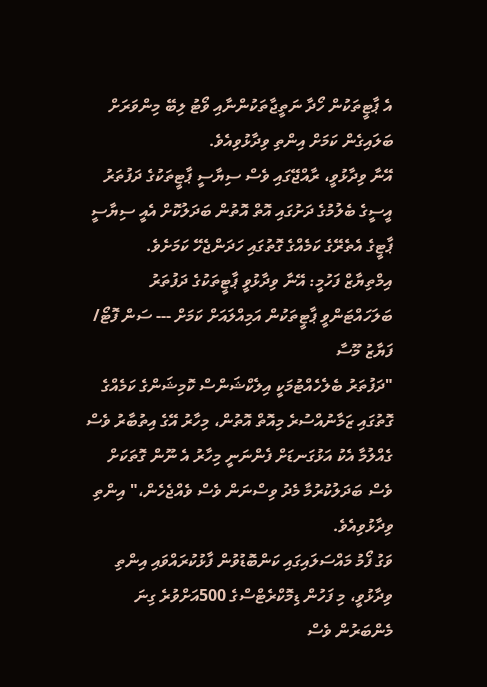އެ ޕާޓީތަކުން ހޯދާ ނަތީޖާތަކުންނާއި ވޯޓު ލިބޭ މިންވަރަށް ބަލައިގެން ކަމަށް އިންތި ވިދާޅުވިއެވެ.
އޭނާ ވިދާޅުވީ، ރާއްޖޭގައި ވެސް ސިޔާސީ ޕާޓީތަކުގެ ދަފުތަރު އީސީގެ ބެލުމުގެ ދަށުގައި އޮތް އޮތުން ބަދަލުކޮށް އެއީ ސިޔާސީ ޕާޓީގެ އެތެރޭގެ ކަމެއްގެ ގޮތުގައި ހަދަންޖެހޭ ކަމަށެވެ.
އިމްތިޔާޒް ފަހުމީ: އޭނާ ވިދާޅުވީ ޕާޓީތަކުގެ ދަފުތަރު ބަލަހައްޓަންވީ ޕާޓީތަކުން އަމިއްލައަށް ކަމަށް --- ސަން ފޮޓޯ/ ފަޔާޒު މޫސާ
"ދަފުތަރު ބެލެހެއްޓުމަކީ އިލެކްޝަންސް ކޮމިޝަންގެ ކަމެއްގެ ގޮތުގައި ޒަމާނުއްސުރެ މިއޮތް އޮތުން، މިހާރު އޭގެ އިތުބާރު ވެސް ގެއްލުމާ އެކު އަޅުގަނޑަށް ފެންނަނީ މިހާރު އެ ނޫން ގޮތަކަށް ވެސް ބަދަލުކުރުމާ މެދު ވިސްނަން ވެސް ވެއްޖެހެން،" އިންތި ވިދާޅުވިއެވެ.
ވަގު ފޯމު މައްސަލައިގައި ކަންބޮޑުވުން ފާޅުކުރައްވައި އިންތި ވިދާޅުވީ، މި ފަހުން ޑިމޮކްރެޓްސްގެ 500އަށްވުރެ ގިނަ މެންބަރުން ވެސް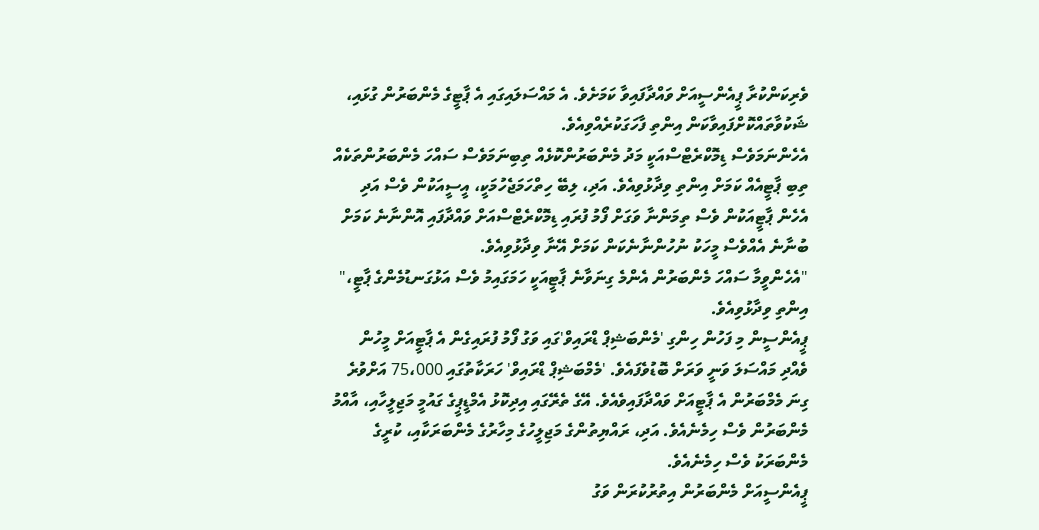ވެރިކަންކުރާ ޕީއެންސީއަށް ވައްދާފައިވާ ކަމަށެވެ. އެ މައްސަލައިގައި އެ ޕާޓީގެ މެންބަރުން ގުޅައި، ޝަކުވާތައްކޮށްފައިވާކަން އިންތި ފާހަގަކުރެއްވިއެވެ.
އެހެންނަމަވެސް ޑިމޮކްރެޓްސްއަކީ މަދު މެންބަރުންކޮޅެއް ތިބިނަމަވެސް ސައްހަ މެންބަރުންތަކެއް ތިބި ޕާޓީއެއް ކަމަށް އިންތި ވިދާޅުވިއެވެ. އަދި، ލިބޭ ހިތްހަމަޖެހުމަކީ، އީސީއަކުން ވެސް އަދި އެހެން ޕާޓީއަކުން ވެސް ތިމަންނާ ވަގަށް ފޯމު ފުރައި ޑިމޮކްރެޓްސްއަށް ވައްދާފައި އޮންނާނެ ކަމަށް ބުނާނެ އެއްވެސް މީހަކު ނުހުންނާނެކަން ކަމަށް އޭނާ ވިދާޅުވިއެވެ.
"އެހެންވީމާ ސައްހަ މެންބަރުން އެންމެ ގިނަވާނެ ޕާޓީއަކީ ހަމަގައިމު ވެސް އަޅުގަނޑުމެންގެ ޕާޓީ،" އިންތި ވިދާޅުވިއެވެ.
ޕީއެންސީން މި ފަހުން ހިންގި 'މެންބަޝިޕް ޑްރައިވް'ގައި ވަގު ފޯމު ފުރައިގެން އެ ޕާޓީއަށް މީހުން ވެއްދި މައްސަލަ ވަނީ ވަރަށް ބޮޑުވެފައެވެ. 'މެމްބަޝިޕް ޑްރައިވް' ހަރަކާތުގައި 75،000 އަށްވުރެ ގިނަ މެމްބަރުން އެ ޕާޓީއަށް ވައްދާފައިވެއެވެ. އޭގެ ތެރޭގައި އިދިކޮޅު އެމްޑީޕީގެ ގައުމީ މަޖިލީހާއި، އާއްމު މެންބަރުން ވެސް ހިމެނެއެވެ. އަދި، ރައްޔިތުންގެ މަޖިލީހުގެ މިހާރުގެ މެންބަރަކާއި، ކުރީގެ މެންބަރަކު ވެސް ހިމެނެއެވެ.
ޕީއެންސީއަށް މެންބަރުން އިތުރުކުރަން ވަގު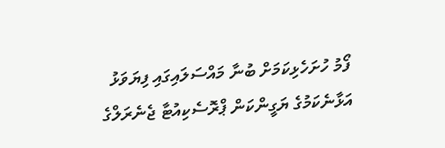ފޯމު ހުށަހެޅިކަމަށް ބުނާ މައްސަލައިގައި ފިޔަވަޅު އަޅާނެކަމުގެ ޔަގީންކަން ޕްރޮސެކިއުޓާ ޖެނެރަލްގެ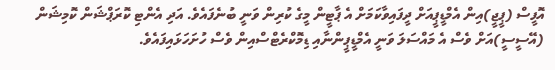އޮފީސް (ޕީޖީ)އިން އެމްޑީޕީއަށް ދީފައިވާކަމަށް އެ ޕާޓީން މީގެ ކުރިން ވަނީ ބުނެފައެވެ. އަދި އެންޓި ކޮރަޕްޝަން ކޮމިޝަން (އޭސީސީ)އަށް ވެސް އެ މައްސަލަ ވަނީ އެމްޑީޕީންނާއި ޑިމޮކްރެޓްސްއިން ވެސް ހުށަހަޅައިފައެވެ.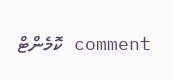comment ކޮމެންޓް